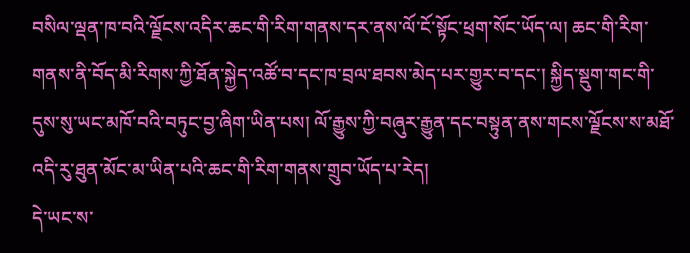བསིལ་ལྡན་ཁ་བའི་ལྗོངས་འདིར་ཆང་གི་རིག་གནས་དར་ནས་ལོ་ངོ་སྟོང་ཕྲག་སོང་ཡོད་ལ། ཆང་གི་རིག་གནས་ནི་བོད་མི་རིགས་ཀྱི་ཐོན་སྐྱེད་འཚོ་བ་དང་ཁ་བྲལ་ཐབས་མེད་པར་གྱུར་བ་དང་། སྐྱིད་སྡུག་གང་གི་དུས་སུ་ཡང་མཁོ་བའི་བཏུང་བྱ་ཞིག་ཡིན་པས། ལོ་རྒྱུས་ཀྱི་བཞུར་རྒྱུན་དང་བསྟུན་ནས་གངས་ལྗོངས་ས་མཐོ་འདི་རུ་ཐུན་མོང་མ་ཡིན་པའི་ཆང་གི་རིག་གནས་གྲུབ་ཡོད་པ་རེད།
དེ་ཡང་ས་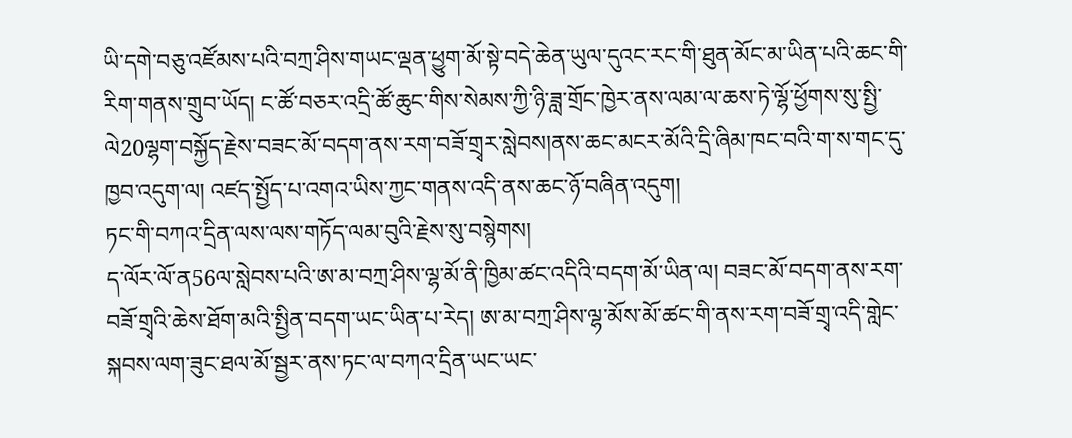ཡི་དགེ་བཅུ་འཛོམས་པའི་བཀྲ་ཤིས་གཡང་ལྡན་ཕྱུག་མོ་སྟེ་བདེ་ཆེན་ཡུལ་དུའང་རང་གི་ཐུན་མོང་མ་ཡིན་པའི་ཆང་གི་རིག་གནས་གྲུབ་ཡོད། ང་ཚོ་བཅར་འདྲི་ཚོ་ཆུང་གིས་སེམས་ཀྱི་ཉི་ཟླ་གྲོང་ཁྱེར་ནས་ལམ་ལ་ཆས་ཏེ་ལྷོ་ཕྱོགས་སུ་སྤྱི་ལེ20ལྷག་བསྐྱོད་རྗེས་བཟང་མོ་བདག་ནས་རག་བཟོ་གྲྭར་སླེབས།ནས་ཆང་མངར་མོའི་དྲི་ཞིམ་ཁང་བའི་ག་ས་གང་དུ་ཁྱབ་འདུག་ལ། འཛད་སྤྱོད་པ་འགའ་ཡིས་ཀྱང་གནས་འདི་ནས་ཆང་ཉོ་བཞིན་འདུག།
ཏང་གི་བཀའ་དྲིན་ལས་ལས་གཏོད་ལམ་བུའི་རྗེས་སུ་བསྙེགས།
ད་ལོར་ལོ་ན56ལ་སླེབས་པའི་ཨ་མ་བཀྲ་ཤིས་ལྷ་མོ་ནི་ཁྱིམ་ཚང་འདིའི་བདག་མོ་ཡིན་ལ། བཟང་མོ་བདག་ནས་རག་བཟོ་གྲྭའི་ཆེས་ཐོག་མའི་སྤྱིན་བདག་ཡང་ཡིན་པ་རེད། ཨ་མ་བཀྲ་ཤིས་ལྷ་མོས་མོ་ཚང་གི་ནས་རག་བཟོ་གྲྭ་འདི་གླེང་སྐབས་ལག་ཟུང་ཐལ་མོ་སྦྱར་ནས་ཏང་ལ་བཀའ་དྲིན་ཡང་ཡང་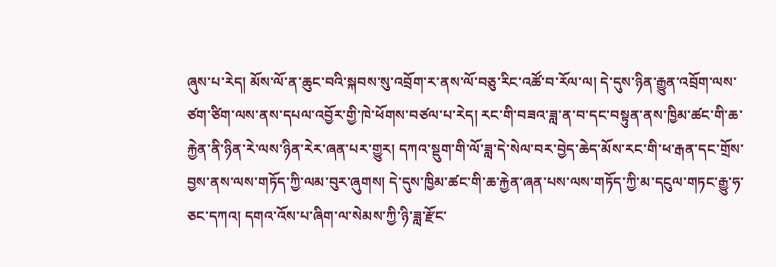ཞུས་པ་རེད། མོས་ལོ་ན་ཆུང་བའི་སྐབས་སུ་འབྲོག་ར་ནས་ལོ་བཅུ་རིང་འཚོ་བ་རོལ་ལ། དེ་དུས་ཉིན་རྒྱུན་འབྲོག་ལས་ཙག་ཙིག་ལས་ནས་དཔལ་འབྱོར་གྱི་ཁེ་ཕོགས་བཙལ་པ་རེད། རང་གི་བཟའ་ཟླ་ན་བ་དང་བསྟུན་ནས་ཁྱིམ་ཚང་གི་ཆ་རྐྱེན་ནི་ཉིན་རེ་ལས་ཉིན་རེར་ཞན་པར་གྱུར། དཀའ་སྡུག་གི་ལོ་ཟླ་དེ་སེལ་བར་བྱེད་ཆེད་མོས་རང་གི་ཕ་རྒན་དང་གྲོས་བྱས་ནས་ལས་གཏོད་ཀྱི་ལམ་བུར་ཞུགས། དེ་དུས་ཁྱིམ་ཚང་གི་ཆ་རྐྱེན་ཞན་པས་ལས་གཏོད་ཀྱི་མ་དངུལ་གཏང་རྒྱུ་ཧ་ཅང་དཀའ། དགའ་འོས་པ་ཞིག་ལ་སེམས་ཀྱི་ཉི་ཟླ་རྫོང་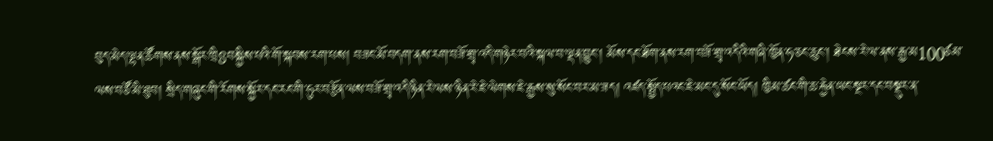བུད་མེད་ལྷན་ཚོགས་ནས་སྒོར་ཁྲི8བསྐྱིས་པའི་གོ་སྐབས་རག་པས། བཟང་མོ་བདག་ནས་རག་བཟོ་གྲྭ་འདི་གཉེར་བའི་སྐལ་བ་ལྡན་བྱུང་། མོས་དང་ཐོག་ནས་རག་བཟོ་གྲྭ་འདིའི་གཞི་ཁྱོན་ཧ་ཅང་ཆུང་། ཐེངས་རེ་ལ་ནས་རྒྱ་མ100ཙམ་ལས་བཙོ་མི་ཐུབ། སྲིད་གཞུང་གི་རོགས་སྐྱོར་དང་རང་གི་ཧུར་བརྩོན་ལས་བཟོ་གྲྭ་འདི་ཉིན་རེ་ལས་ཉིན་རེ་ཇེ་ལེགས་ཇེ་རྒྱས་སུ་སོང་བར་མ་ཟད། འཛད་སྤྱོད་པའང་ཇེ་མང་དུ་སོང་ཡོད། ཁྱིམ་ཚང་གི་ཆ་རྐྱེན་ཡང་སྔར་དང་བསྡུར་ན་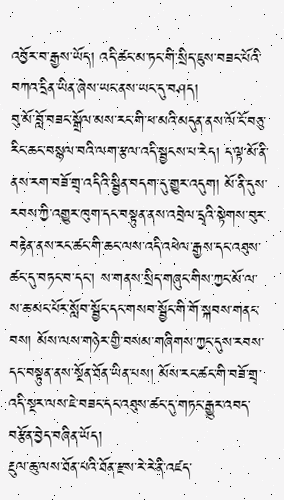འབྱོར་བ་རྒྱས་ཡོད། འདི་ཚང་མ་ཏང་གི་སྲིད་ཇུས་བཟང་པོའི་བཀའ་དྲིན་ཡིན་ཞེས་ཡང་ནས་ཡང་དུ་བཤད།
བུ་མོ་བློ་བཟང་སྒྲོལ་མས་རང་གི་ཕ་མའི་མདུན་ནས་ལོ་ངོ་བཅུ་རིང་ཆང་བསྙལ་བའི་ལག་རྩལ་འདི་སྦྱངས་པ་རེད། ད་ལྟ་མོ་ནི་ནས་རག་བཟོ་གྲྭ་འདིའི་སྦྱིན་བདག་དུ་གྱུར་འདུག། མོ་ནི་དུས་རབས་ཀྱི་འགྱུར་ཁུག་དང་བསྟུན་ནས་འབྲེལ་དྲྭའི་སྟེགས་བུར་བརྟེན་ནས་རང་ཚང་གི་ཆང་ལས་འདི་འཕེལ་རྒྱས་དང་འཐུས་ཚང་དུ་བཏང་བ་དང་། ས་གནས་སྲིད་གཞུང་གིས་ཀྱང་མོ་ལ་ས་ཆ་མང་པོར་སློབ་སྦྱོང་དང་གསབ་སྦྱོང་གི་གོ་སྐབས་གནང་བས། མོས་ལས་གཉེར་གྱི་བསམ་གཞིགས་ཀྱང་དུས་རབས་དང་བསྟུན་ནས་སྔོན་ཐོན་ཡིན་པས། མོས་རང་ཚང་གི་བཟོ་གྲྭ་འདི་སྔར་ལས་ཇེ་བཟང་དང་འཐུས་ཚང་དུ་གཏང་རྒྱུར་འབད་བརྩོན་བྱེད་བཞིན་ཡོད།
རྔུལ་ཆུ་ལས་ཐོན་པའི་ཐོན་རྫས་རེ་རེ་ནི་འཛད་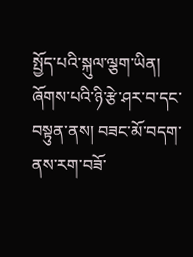སྤྱོད་པའི་སྐུལ་ལྕག་ཡིན།
ཞོགས་པའི་ཉི་རྩེ་ཤར་བ་དང་བསྟུན་ནས། བཟང་མོ་བདག་ནས་རག་བཟོ་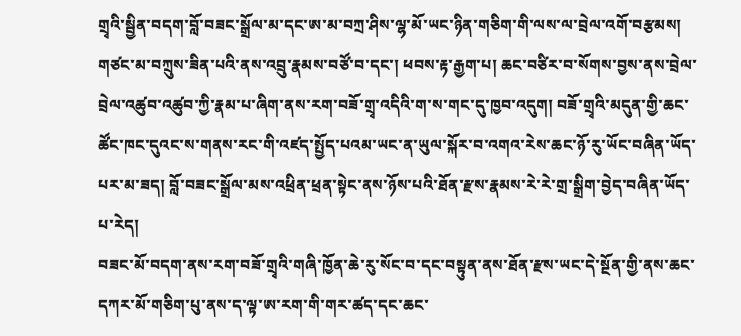གྲྭའི་སྦྱིན་བདག་བློ་བཟང་སྒྲོལ་མ་དང་ཨ་མ་བཀྲ་ཤིས་ལྷ་མོ་ཡང་ཉིན་གཅིག་གི་ལས་ལ་བྲེལ་འགོ་བརྩམས། གཙང་མ་བཀྲུས་ཟིན་པའི་ནས་འབྲུ་རྣམས་བཙོ་བ་དང་། ཕབས་རྟ་རྒྱག་པ། ཆང་བཙིར་བ་སོགས་བྱས་ནས་བྲེལ་བྲེལ་འཚུབ་འཚུབ་ཀྱི་རྣམ་པ་ཞིག་ནས་རག་བཟོ་གྲྭ་འདིའི་ག་ས་གང་དུ་ཁྱབ་འདུག། བཟོ་གྲྭའི་མདུན་གྱི་ཆང་ཚོང་ཁང་དུའང་ས་གནས་རང་གི་འཛད་སྤྱོད་པའམ་ཡང་ན་ཡུལ་སྐོར་བ་འགའ་རེས་ཆང་ཉོ་རུ་ཡོང་བཞིན་ཡོད་པར་མ་ཟད། བློ་བཟང་སྒྲོལ་མས་འཕྲིན་ཕྲན་སྟེང་ནས་ཉོས་པའི་ཐོན་རྫས་རྣམས་རེ་རེ་གྲ་སྒྲིག་བྱེད་བཞིན་ཡོད་པ་རེད།
བཟང་མོ་བདག་ནས་རག་བཟོ་གྲྭའི་གཞི་ཁྱོན་ཆེ་རུ་སོང་བ་དང་བསྟུན་ནས་ཐོན་རྫས་ཡང་དེ་སྔོན་གྱི་ནས་ཆང་དཀར་མོ་གཅིག་པུ་ནས་ད་ལྟ་ཨ་རག་གི་གར་ཚད་དང་ཆང་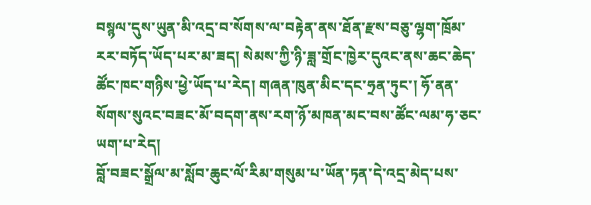བསྙལ་དུས་ཡུན་མི་འདྲ་བ་སོགས་ལ་བརྟེན་ནས་ཐོན་རྫས་བཅུ་ལྷག་ཁྲོམ་རར་བཏོད་ཡོད་པར་མ་ཟད། སེམས་ཀྱི་ཉི་ཟླ་གྲོང་ཁྱེར་དུའང་ནས་ཆང་ཆེད་ཚོང་ཁང་གཉིས་ཕྱེ་ཡོད་པ་རེད། གཞན་ཁུན་མིང་དང་ཧྲན་ཏུང་། ཧོ་ནན་སོགས་སུའང་བཟང་མོ་བདག་ནས་རག་ཉོ་མཁན་མང་བས་ཚོང་ལམ་ཧ་ཅང་ཡག་པ་རེད།
བློ་བཟང་སྒྲོལ་མ་སློབ་ཆུང་ལོ་རིམ་གསུམ་པ་ཡོན་ཏན་དེ་འདྲ་མེད་པས་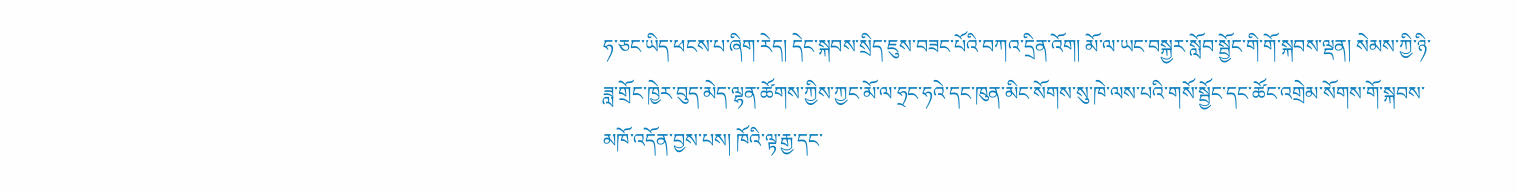ཧ་ཅང་ཡིད་ཕངས་པ་ཞིག་རེད། དེང་སྐབས་སྲིད་ཇུས་བཟང་པོའི་བཀའ་དྲིན་འོག། མོ་ལ་ཡང་བསྐྱར་སློབ་སྦྱོང་གི་གོ་སྐབས་ལྡན། སེམས་ཀྱི་ཉི་ཟླ་གྲོང་ཁྱེར་བུད་མེད་ལྷན་ཚོགས་ཀྱིས་ཀྱང་མོ་ལ་ཧྲང་ཧའེ་དང་ཁུན་མིང་སོགས་སུ་ཁེ་ལས་པའི་གསོ་སྦྱོང་དང་ཚོང་འགྲེམ་སོགས་གོ་སྐབས་མཁོ་འདོན་བྱས་པས། ཁོའི་ལྟ་རྒྱ་དང་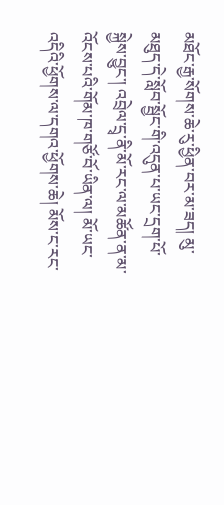མཐོང་རྒྱ་སོགས་ཆེ་རུ་ཕྱིན་བར་མ་ཟད། མུ་མཐུད་དེ་སློབ་སྦྱོང་གི་འདུན་པ་ཡང་དྲག་པོ་སྐྱེས་བྱུང་། འབྲེལ་དྲྭ་ནི་མོ་རང་ལ་མཚོན་ན་མ་འོངས་པའི་གོམ་ཁ་གཙོ་བོ་ཡིན་ལ། མོ་ཡང་འདིའི་ཕྱོགས་ལ་དགའ་ཕྱོགས་ཆེ། མོས་ང་རང་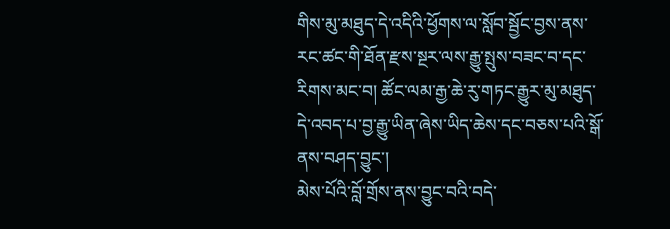གིས་མུ་མཐུད་དེ་འདིའི་ཕྱོགས་ལ་སློབ་སྦྱོང་བྱས་ནས་རང་ཚང་གི་ཐོན་རྫས་སྔར་ལས་རྒྱུ་སྤུས་བཟང་བ་དང་རིགས་མང་བ། ཚོང་ལམ་རྒྱ་ཆེ་རུ་གཏང་རྒྱུར་མུ་མཐུད་དེ་འབད་པ་བྱ་རྒྱུ་ཡིན་ཞེས་ཡིད་ཆེས་དང་བཅས་པའི་སྒོ་ནས་བཤད་བྱུང་།
མེས་པོའི་བློ་གྲོས་ནས་བྱུང་བའི་བདེ་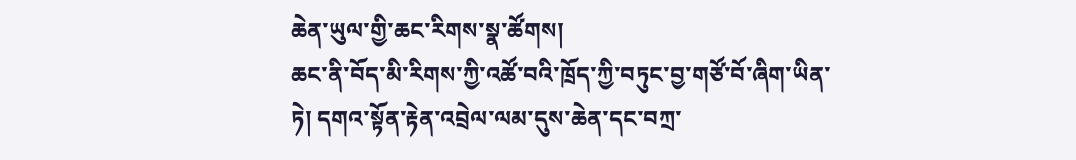ཆེན་ཡུལ་གྱི་ཆང་རིགས་སྣ་ཚོགས།
ཆང་ནི་བོད་མི་རིགས་ཀྱི་འཚོ་བའི་ཁྲོད་ཀྱི་བཏུང་བྱ་གཙོ་བོ་ཞིག་ཡིན་ཏེ། དགའ་སྟོན་རྟེན་འབྲེལ་ལམ་དུས་ཆེན་དང་བཀྲ་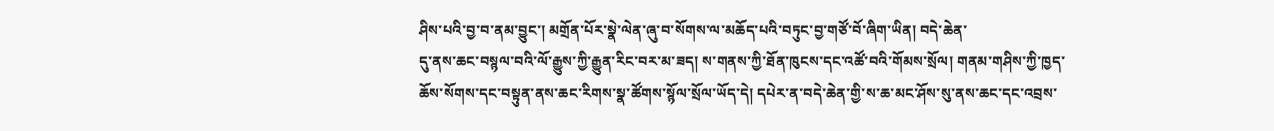ཤིས་པའི་བྱ་བ་ནམ་བྱུང་། མགྲོན་པོར་སྣེ་ལེན་ཞུ་བ་སོགས་ལ་མཆོད་པའི་བཏུང་བྱ་གཙོ་བོ་ཞིག་ཡིན། བདེ་ཆེན་
དུ་ནས་ཆང་བསྙལ་བའི་ལོ་རྒྱུས་ཀྱི་རྒྱུན་རིང་བར་མ་ཟད། ས་གནས་ཀྱི་ཐོན་ཁུངས་དང་འཚོ་བའི་གོམས་སྲོལ། གནམ་གཤིས་ཀྱི་ཁྱད་ཆོས་སོགས་དང་བསྟུན་ནས་ཆང་རིགས་སྣ་ཚོགས་སྙོལ་སྲོལ་ཡོད་དེ། དཔེར་ན་བདེ་ཆེན་གྱི་ས་ཆ་མང་ཤོས་སུ་ནས་ཆང་དང་འབྲས་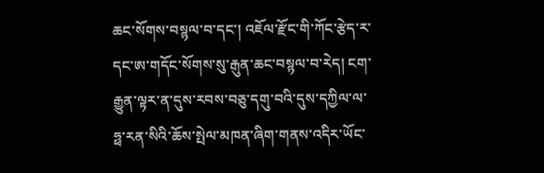ཆང་སོགས་བསྙལ་བ་དང་། འཇོལ་རྫོང་གི་ཀོང་རྩེད་ར་དང་ཨ་གདོང་སོགས་སུ་རྒུན་ཆང་བསྙལ་བ་རེད། ངག་རྒྱུན་ལྟར་ན་དུས་རབས་བཅུ་དགུ་བའི་དུས་དཀྱིལ་ལ་ཧྥ་རན་སིའི་ཆོས་སྤེལ་མཁན་ཞིག་གནས་འདིར་ཡོང་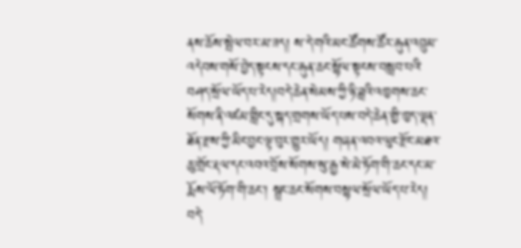ནས་ཆོས་སྤེལ་བར་མ་ཟད། ས་དེ་གའི་མང་ཚོགས་ཚོར་རྒུན་འབྲུམ་འདེབས་གསོ་བྱེད་སྟངས་དང་རྒུན་ཆང་སྙོལ་སྟངས་བསླབ་པའི་བཤད་སྲོལ་ཡོད་པ་རེད།བདེ་ཆེན་སེམས་ཀྱི་ཉི་ཟླའི་འཁྱགས་ཆང་སོགས་ནི་འཛམ་གླིང་དུ་སྐད་གྲགས་ཡོད་པས་བདེ་ཆེན་གྱི་ཁྱད་ལྡན་ཐོན་རྫས་ཀྱི་མིང་བྱང་ལྟ་བུར་གྱུར་ཡོད། གཞན་འབའ་ལུང་རྫོང་མཐའ་ཆུ་གྲོང་རྡལ་དང་འབའ་བྲོས་སོགས་སུ་རྒྱ་སེ་མེ་ཏོག་གི་ཆང་དང་མ་རྨོས་ལོ་ཏོག་གི་ཆང་། སྦྲང་ཆང་སོགས་བསྙལ་སྲོལ་ཡོད་པ་རེད།
བདེ་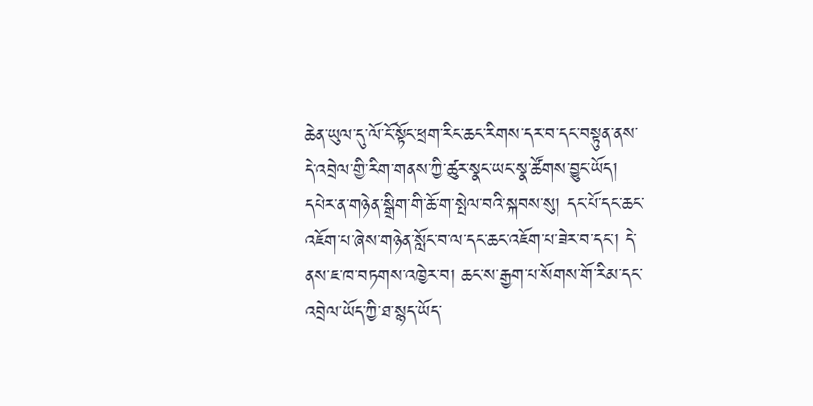ཆེན་ཡུལ་དུ་ལོ་ངོ་སྟོང་ཕྲག་རིང་ཆང་རིགས་དར་བ་དང་བསྟུན་ནས་དེ་འབྲེལ་གྱི་རིག་གནས་ཀྱི་ཚུར་སྣང་ཡང་སྣ་ཚོགས་བྱུང་ཡོད། དཔེར་ན་གཉེན་སྒྲིག་གི་ཆོ་ག་སྤེལ་བའི་སྐབས་སུ། དང་པོ་དང་ཆང་འཇོག་པ་ཞེས་གཉེན་སློང་བ་ལ་དང་ཆང་འཇོག་པ་ཟེར་བ་དང་། དེ་ནས་ཇ་ཁ་བཏགས་འཁྱེར་བ། ཆང་ས་རྒྱག་པ་སོགས་གོ་རིམ་དང་འབྲེལ་ཡོད་ཀྱི་ཐ་སྙད་ཡོད་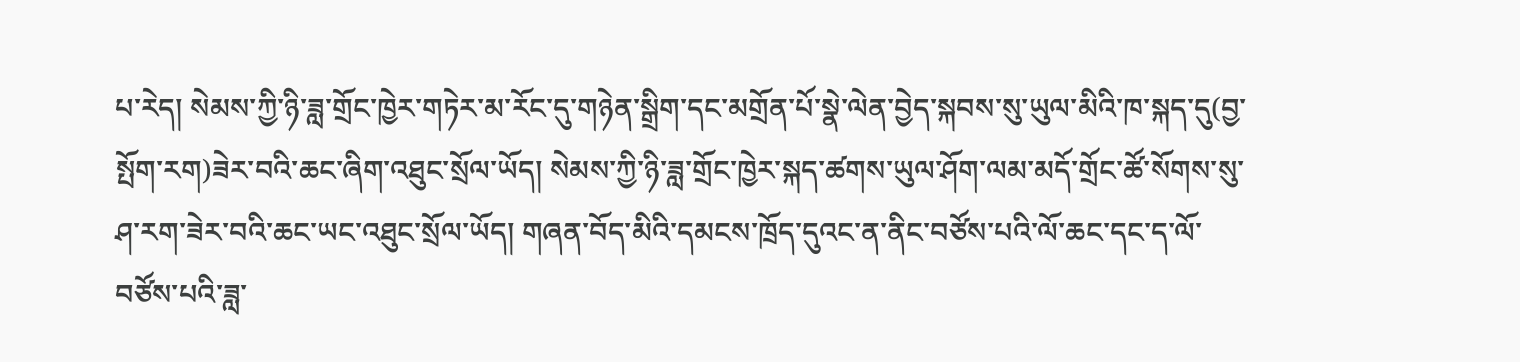པ་རེད། སེམས་ཀྱི་ཉི་ཟླ་གྲོང་ཁྱེར་གཏེར་མ་རོང་དུ་གཉེན་སྒྲིག་དང་མགྲོན་པོ་སྣེ་ལེན་བྱེད་སྐབས་སུ་ཡུལ་མིའི་ཁ་སྐད་དུ(བྱ་སྤོག་རག)ཟེར་བའི་ཆང་ཞིག་འཐུང་སྲོལ་ཡོད། སེམས་ཀྱི་ཉི་ཟླ་གྲོང་ཁྱེར་སྐད་ཚགས་ཡུལ་ཤོག་ལམ་མདོ་གྲོང་ཚོ་སོགས་སུ་ཤ་རག་ཟེར་བའི་ཆང་ཡང་འཐུང་སྲོལ་ཡོད། གཞན་བོད་མིའི་དམངས་ཁྲོད་དུའང་ན་ནིང་བཙོས་པའི་ལོ་ཆང་དང་ད་ལོ་བཙོས་པའི་ཟླ་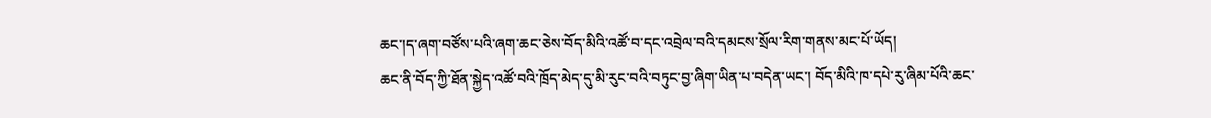ཆང་།ད་ཞག་བཙོས་པའི་ཞག་ཆང་ཅེས་བོད་མིའི་འཚོ་བ་དང་འབྲེལ་བའི་དམངས་སྲོལ་རིག་གནས་མང་པོ་ཡོད།
ཆང་ནི་བོད་ཀྱི་ཐོན་སྐྱེད་འཚོ་བའི་ཁྲོད་མེད་དུ་མི་རུང་བའི་བཏུང་བྱ་ཞིག་ཡིན་པ་བདེན་ཡང་། བོད་མིའི་ཁ་དཔེ་རུ་ཞིམ་པོའི་ཆང་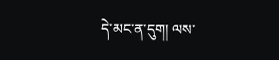དེ་མང་ན་དུག། ལས་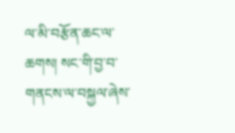ལ་མི་བརྩོན་ཆང་ལ་ཆགས། སང་གི་བྱ་བ་གནངས་ལ་བསྐྱལ་ཞེས་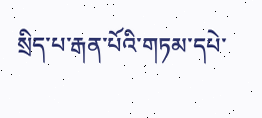སྲིད་པ་རྒན་པོའི་གཏམ་དཔེ་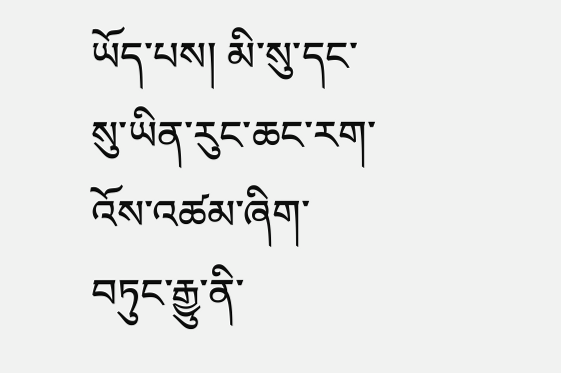ཡོད་པས། མི་སུ་དང་སུ་ཡིན་རུང་ཆང་རག་འོས་འཚམ་ཞིག་བཏུང་རྒྱུ་ནི་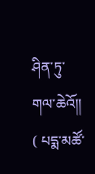ཤིན་ཏུ་གལ་ཆེའོ།།
( པདྨ་མཚོ་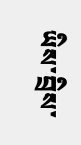ཡིས་བྲིས་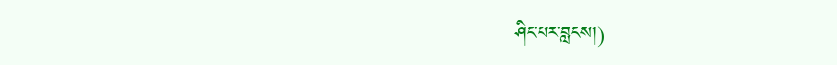ཤིང་པར་བླངས།)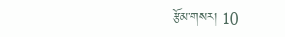རྩོམ་གསར། 10